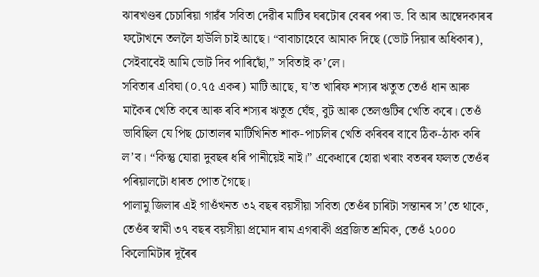ঝাৰখণ্ডৰ চেচাৰিয়া গাৱঁৰ সবিতা দেৱীৰ মাটিৰ ঘৰটোৰ বেৰৰ পৰা ড. বি আৰ আম্বেদকাৰৰ ফটোখনে তললৈ হাউলি চাই আছে। “বাবাচাহেবে আমাক দিছে (ভোট দিয়াৰ অধিকাৰ), সেইবাবেই আমি ভোট দিব পাৰিছোঁ,” সবিতাই ক’লে।
সবিতাৰ এবিঘা (০.৭৫ একৰ) মাটি আছে, য’ত খাৰিফ শস্যৰ ঋতুত তেওঁ ধান আৰু মাকৈৰ খেতি কৰে আৰু ৰবি শস্যৰ ঋতুত ঘেঁহু, বুট আৰু তেলগুটিৰ খেতি কৰে। তেওঁ ভাবিছিল যে পিছ চোতালৰ মাটিখিনিত শাক-পাচলিৰ খেতি কৰিবৰ বাবে ঠিক-ঠাক কৰি ল’ব। “কিন্তু যোৱা দুবছৰ ধৰি পানীয়েই নাই।” একেধাৰে হোৱা খৰাং বতৰৰ ফলত তেওঁৰ পৰিয়ালটো ধাৰত পোত গৈছে।
পালামু জিলাৰ এই গাওঁখনত ৩২ বছৰ বয়সীয়া সবিতা তেওঁৰ চাৰিটা সন্তানৰ স’তে থাকে, তেওঁৰ স্বামী ৩৭ বছৰ বয়সীয়া প্ৰমোদ ৰাম এগৰাকী প্ৰব্ৰজিত শ্ৰমিক, তেওঁ ২০০০ কিলোমিটাৰ দূৰৈৰ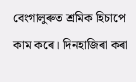বেংগালুৰুত শ্ৰমিক হিচাপে কাম কৰে। দিনহাজিৰা কৰা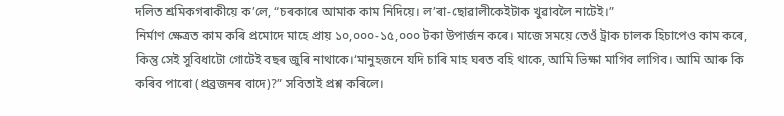দলিত শ্ৰমিকগৰাকীয়ে ক’লে, “চৰকাৰে আমাক কাম নিদিয়ে। ল’ৰা-ছোৱালীকেইটাক খুৱাবলৈ নাটেই।”
নিৰ্মাণ ক্ষেত্ৰত কাম কৰি প্ৰমোদে মাহে প্ৰায় ১০,০০০-১৫,০০০ টকা উপাৰ্জন কৰে। মাজে সময়ে তেওঁ ট্ৰাক চালক হিচাপেও কাম কৰে, কিন্তু সেই সুবিধাটো গোটেই বছৰ জুৰি নাথাকে।‘মানুহজনে যদি চাৰি মাহ ঘৰত বহি থাকে, আমি ভিক্ষা মাগিব লাগিব। আমি আৰু কি কৰিব পাৰো (প্ৰব্ৰজনৰ বাদে)?” সবিতাই প্ৰশ্ন কৰিলে।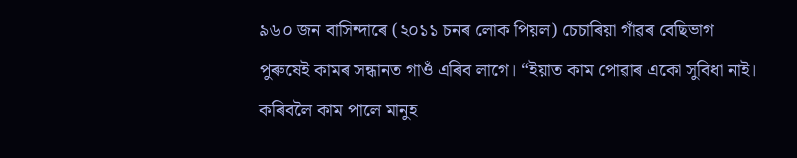৯৬০ জন বাসিন্দাৰে (২০১১ চনৰ লোক পিয়ল) চেচাৰিয়া গাঁৱৰ বেছিভাগ পুৰুষেই কামৰ সন্ধানত গাওঁ এৰিব লাগে। “ইয়াত কাম পোৱাৰ একো সুবিধা নাই। কৰিবলৈ কাম পালে মানুহ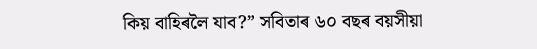কিয় বাহিৰলৈ যাব?” সবিতাৰ ৬০ বছৰ বয়সীয়া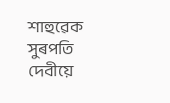শাহুৱেক সুৰপতি দেবীয়ে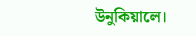উনুকিয়ালে।